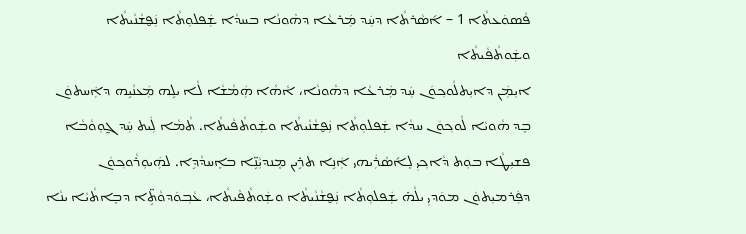ܦܵܣܘܿܥܬܵܐ 1 – ܐ݇ܣܵܪܬܵܐ ܕܚܲܕ ܡܲܪܥܵܐ ܕܗܵܘܢܵܐ ܒܚܕܵܐ ܫܲܦܠܘܼܬܵܐ ܢܲܦ̮ܫܵܢܵܝܬܵܐ ܘܫܲܘܬܵܦܵܝܬܵܐ
ܐܝܼܡܲܢ ܕܐܝܼܬܠܵܘܟ݂ܘܿܢ ܚܲܕ ܡܲܪܥܵܐ ܕܗܵܘܢܵܐ، ܐܵܗܵܐ ܗܲܡܵܫܵܐ ܠܵܐ ܝܠܹܗ ܡܲܥܢܵܝܹܗ ܕܐܲܚܬܘܿܢ ܒܸܕ ܗܵܘܝܵܐ ܠܵܘܟ݂ܘܿܢ ܚܕܵܐ ܫܲܦܠܘܼܬܵܐ ܢܲܦ̮ܫܵܢܵܝܬܵܐ ܘܫܲܘܬܵܦܵܝܬܵܐ. ܬܵܡܵܐ ܠܲܝܬ ܚܲܕ ܓ̰ܘܼܘܵܒܵܐ ܦܫܝܼܛܵܐ ܒܘܼܬ ܕܵܐܟ݂ܝܼ ܠܸܐ݇ܣܵܪܲܝܗܝ ܐܲܢܹܐ ܬܪܹܝܢ ܡܸܢܕܝܼܵܢܹ̈ܐ ܒܐܸܚܕܵܕܹܐ. ܠܗܲܝܘܼܪܵܘܟ݂ܘܿܢ ܕܦܲܪܡܝܼܬܘܿܢ ܡܘܿܕܝܼ ܝܠܵܗ̇ ܫܲܦܠܘܼܬܵܐ ܢܲܦ̮ܫܵܢܵܝܬܵܐ ܘܫܲܘܬܵܦܵܝܬܵܐ، ܥܵܒ݂ܘܿܕܘܵܬܹ̈ܐ ܕܒܸܐܬܵܝܵܐ ܝܢܵܐ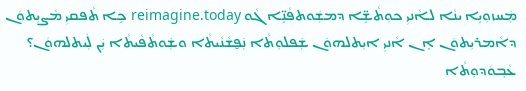ܡܲܚܙܘܼܝܹܐ ܝܢܵܐ ܠܐܵܢܝܼ ܟܘܼܬܵܫܹ̈ܐ ܕܡܫܲܘܬܦܵܢܹ̈ܐ ܓܵܘ reimagine.today ܟܹܐ ܬܵܦܩܝܼ ܡܵܨܝܼܬܘܿܢ ܕܐܵܡܪܝܼܬܘܿܢ ܐܸܢ ܐܵܢܝܼ ܐܝܼܬܠܗܘܿܢ ܫܲܦܠܘܼܬܵܐ ܢܲܦ̮ܫܵܢܵܝܬܵܐ ܘܫܲܘܬܵܦܵܝܬܵܐ ܝܲܢ ܠܲܝܬܠܗܘܿܢ؟
ܥܵܒ݂ܘܿܕܘܼܬܵܐ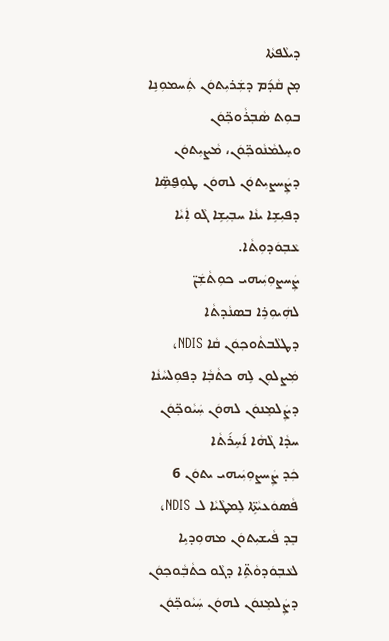ܕܝܠܵܦܬܵܐ
ܡ̣ܢ ܩܵܕ݇ܡ ܕܫܲܪܝܼܬܘܿܢ ܬܲܚܡܘܼܢܹܐ ܒܘܼܬ ܣܵܒ݂ܪܵܘܟ݂̈ܘܿܢ ܘܚܸܠܡܵܢܵܘܟ݂̈ܘܿܢ، ܡܵܨܝܼܬܘܿܢ ܕܨܲܚܨܝܼܬܘܿܢ ܠܗܘܿܢ ܛܘܼܦ̮ܣܹ̈ܐ ܕܦܝܼܫܹܐ ܝܢܵܐ ܚܒ݂ܝܼܫܹܐ ܓܵܘ ܐܲܝܵܐ ܥܵܒ݂ܘܿܕܘܼܬܵܐ.
ܨܲܚܨܘܼܝܲܝܗܝ ܟܘܼܬܵܫܲܢ̈
ܠܗܲܝܘܼܪܹܐ ܒܣܢܵܕܬܵܐ ܕܛܠܵܒܬܵܘܟ݂ܘܿܢ ܩܵܐ NDIS، ܡܲܨܠܘܼܢ ܠܹܗ ܟܬܵܒ݂ܵܐ ܕܦܘܼܠܚܵܢܵܐ ܕܨܲܠܡܸܢܘܿܢ ܠܗܘܿܢ ܚܲܝܵܘܟ݂̈ܘܿܢ ܚܕܵܐ ܓܵܗܵܐ ܐ݇ܚܹܪ݇ܬܵܐ
ܟܲܕ ܨܲܚܨܘܼܝܲܝܗܝ ܝܬܘܿܢ 6 ܦܵܣܘܿܥܝܵܬܹ̈ܐ ܠܸܡܛܵܝܵܐ ܠ NDIS، ܒܸܕ ܦܵܝܫܝܼܬܘܿܢ ܡܗܘܼܕܝܹܐ ܠܥܵܒ݂ܘܿܕܘܵܬܹ̈ܐ ܕܓܵܘ ܟܬܵܒ݂ܵܘܟ݂ܘܿܢ ܕܨܲܠܡܸܢܘܿܢ ܠܗܘܿܢ ܚܲܝܵܘܟ݂̈ܘܿܢ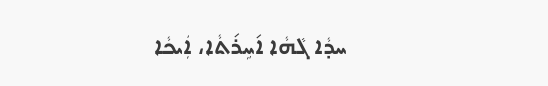ܚܕܵܐ ܓܵܗܵܐ ܐ݇ܚܹܪ݇ܬܵܐ، ܐܲܝܟܵܐ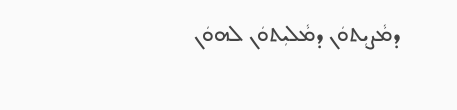ܕܡܵܨܝܼܬܘܿܢ ܕܡܵܠܝܼܬܘܿܢ ܠܗܘܿܢ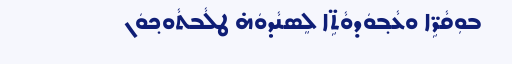ܒܘܼܩܵܪܹ̈ܐ ܘܥܵܒ݂ܘܿܕܘܵܬܹ̈ܐ ܠܸܣܢܵܕܘܿܗ̇ ܛܠܵܒܬܵܘܟ݂ܘܿܢ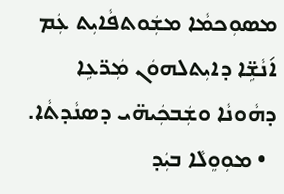ܡܣܘܼܟܡܵܐ ܡܫܲܘܬܦܵܐܝܼܬ ܥܲܡ ܐ݇ܢܵܫܹ̈ܐ ܕܐܝܼܬܠܗܘܿܢ ܡܲܪ̈ܥܹܐ ܕܗܵܘܢܵܐ ܘܫܲܒܟܲܝܗ̈ܝ ܕܣܢܵܕܬܵܐ.
  • ܡܘܼܘܸܠܵܐ ܒܝܲܕ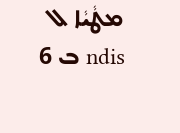ܡܛܵܝܵܐ ܠ ndis ܒ 6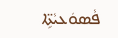ܦܵܣܘܿܥܝܵܬܹ̈ܐ